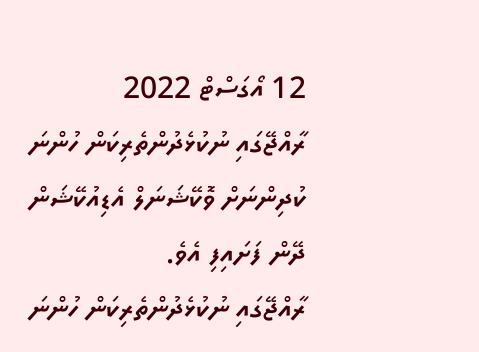12 އޯގަސްޓް 2022
ރާއްޖޭގައި ނުކުޅެދުންތެރިކަން ހުންނަ ކުދިންނަށް ވޮކޭޝަނަލް އެޑިއުކޭޝަން ދޭން ފަށައިފި އެވެ.
ރާއްޖޭގައި ނުކުޅެދުންތެރިކަން ހުންނަ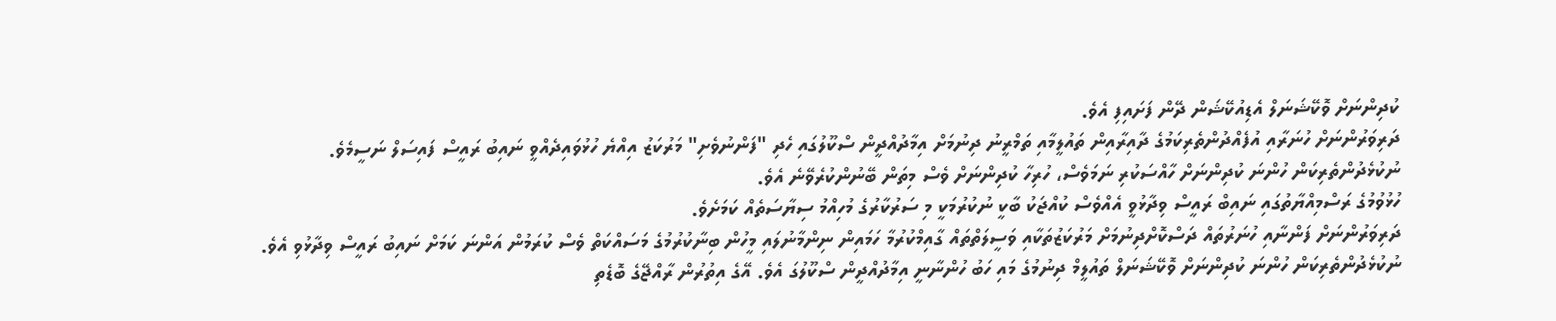ކުދިންނަށް ވޮކޭޝަނަލް އެޑިއުކޭޝަން ދޭން ފަށައިފި އެވެ.
ދަރިވަރުންނަށް ހުނަރާއި އުފެއްދުންތެރިކަމުގެ ދާއިރާއިން ތައުލީމާއި ތަމްރީނު ދިނުމަށް އިމާދުއްދީން ސްކޫލުގައި ހެދި "ފަންނުވެށި" މަރުކަޒު އިއްޔެ ހުޅުވައިދެއްވީ ނައިބު ރައީސް ފައިސަލް ނަސީމެވެ.
ނުކުޅެދުންތެރިކަން ހުންނަ ކުދިންނަށް ހާއްސަކުރި ނަމަވެސް، ހުރިހާ ކުދިންނަށް ވެސް މިތަން ބޭނުންކުރެވޭނެ އެވެ.
ހުޅުވުމުގެ ރަސްމިއްޔާތުގައި ނައިބް ރައީސް ވިދާޅުވީ އެއްވެސް ކުއްޖަކު ބާކީ ނުކުރުމަކީ މި ސަރުކާރުގެ މުހިއްމު ސިޔާސަތެއް ކަމަށެވެ.
ދަރިވަރުންނަށް ފަންނާއި ހުނަރުތައް ދަސްކޮށްދިނުމަށް މަރުކަޒުތަކާއި ވަސީލަތްތައް ގާއިމްކުރުމާ ހަމައިން ނިންމާނުލައި މީހުން ބިނާކުރުމުގެ މަސައްކަތް ވެސް ކުރަމުން އަންނަ ކަމަށް ނައިބު ރައީސް ވިދާޅުވި އެވެ.
ނުކުޅެދުންތެރިކަން ހުންނަ ކުދިންނަށް ވޮކޭޝަނަލް ތައުލީމް ދިނުމުގެ މައި ހަބު ހުންނާނީ އިމާދުއްދީން ސްކޫލުގަ އެވެ. އޭގެ އިތުރުން ރާއްޖޭގެ ބޮޑެތި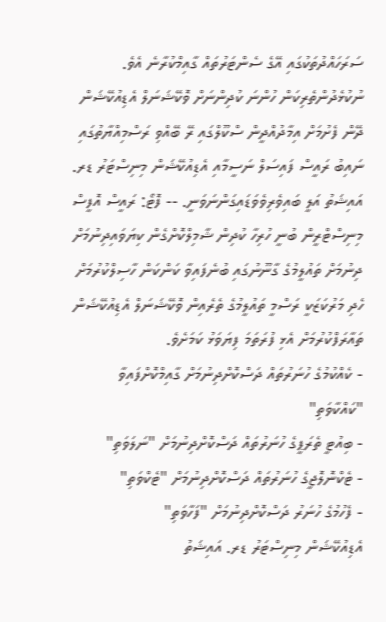ސަރަހައްދުތަކުގައި އޭގެ ސެންޓަރުތައް ގާއިމްކުރާނެ އެވެ.
ނުކުޅެދުންތެރިކަން ހުންނަ ކުދިންނަށް ވޮކޭޝަނަލް އެޑިއުކޭޝަން ދޭން ފެށުމަށް އިމާދުއްދީން ސްކޫލްގައި ރޭ ބޭއްވި ރަސްމިއްޔާތުގައި ނައިބު ރައީސް ފައިސަލް ނަސީމާއި އެޑިއުކޭޝަން މިނިސްޓަރު ޑރ. އައިޝަތު އަލީ ބައިވެރިވެވަޑައިގަންނަވަނީ. -- ފޮޓޯ: ރައީސް އޮފީސް
މިނިސްޓްރީން ބުނީ ހުރިހާ ކުދިން ޝާމިލްކޮށްގެން ކިޔަވައިދިނުމަށް ދިނުމަށް ތައުލީމުގެ ގާނޫނުގައި ބުނެފައިވާ ކަންކަން ހާސިލްކުރުމަށް ހެދި މަރުކަޒަކީ ރަސްމީ ތައުލީމުގެ ތެރެއިން ވޮކޭޝަނަލް އެޑިއުކޭޝަން ތައާރަފްކުރުމަށް އެޅި ފުރަތަމަ ފިޔަވަޅު ކަމަށެވެ.
- ކެއްކުމުގެ ހުނަރުތައް ދަސްކޮށްދިނުމަށް ގާއިމްކޮށްފައިވާ "ކައްކާވަތި"
- ބިއުޓީ ތެރަޕީގެ ހުނަރުތައް ދަސްކޮށްދިނުމަށް "ނަލަވަތި"
- ޓެކްނޮލޮޖީގެ ހުނަރުތައް ދަސްކޮށްދިނުމަށް "ޓެކްވަތި"
- ފެހުމުގެ ހުނަރު ދަސްކޮށްދިނުމަށް "ފަހާވަތި"
އެޑިއުކޭޝަން މިނިސްޓަރު ޑރ. އައިޝަތު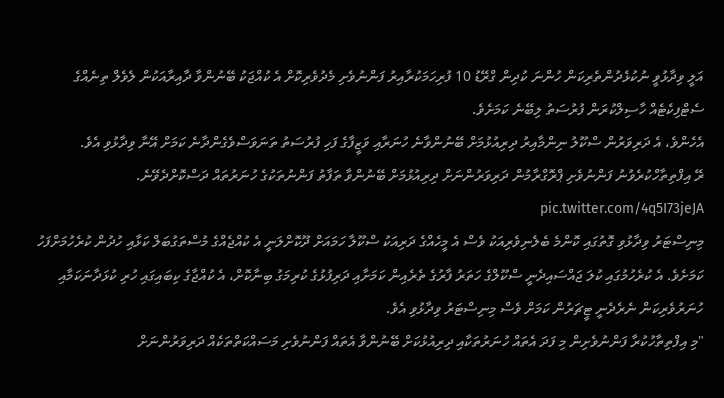އަލީ ވިދާޅުވީ ނުކުޅެދުންތެރިކަން ހުންނަ ކުދިން ގްރޭޑު 10 ފުރިހަމަކުރާއިރު ފަންނުވެށި މެދުވެރިކޮށް އެ ކުއްޖަކު ބޭނުންވާ ދާއިރާއަކުން ލެވެލް ތިނެއްގެ ސެޓްފިކެޓެއް ހާސިލްކުރަން ފުރުސަތު ލިބޭނެ ކަމަށެވެ.
އެހެންވެ، އެ ދަރިވަރުން ސްކޫލު ނިންމާއިރު ދިރިއުޅުމަށް ބޭނުންވާނެ ހުނަރާއި ވަޒީފާގެ ފަހި ފުރުސަތު ތަނަވަސްވެގެންދާނެ ކަމަށް އޭނާ ވިދާޅުވި އެވެ.
ރޭ އިފްތިތާހްކުރެވުނު ފަންނުވެށި ޕްރޮގްރާމުން ދަރިވަރުންނަށް ދިރިއުޅުމަށް ބޭނުންވާ ތަފާތު ފަންނުތަކުގެ ހުނަރުތައް ދަސްކޮށްދެވޭނެ. pic.twitter.com/4q5I73jeJA
މިނިސްޓަރު ވިދާޅުވި ގޮތުގައި ކޮންމެ ބެލެނިވެރިއަކު ވެސް އެ މީހެއްގެ ދަރިއަކު ސްކޫލާ ހަމައަށް ދޫކޮށްލަނީ އެ ކުއްޖެއްގެ މުސްތަގުބަލް ކަޅާއި ހުދުން ކުރެހުމަށްފަހު ކަމަށެވެ. އެ ކުރެހުމުގައި ކުލަ ޖައްސައިދެނީ ސްކޫލްގެ ހަތަރު ފާރުގެ ތެރެއިން ކަމަށާއި ދަރިފުޅުގެ ކުރިމަގު ބިނާކޮށް، އެ ކުއްޖާގެ ކިބައިގައި ހުރި ކުޅަދާނަކަމާއި ހުނަރުވެރިކަން ނެރެދެނީ ޓީޗަރުން ކަމަށް ވެސް މިނިސްޓަރު ވިދާޅުވި އެވެ.
"މި އިފްތިތާހުކުރާ ފަންނުވެށިން މި ފަދަ އެތައް ހުނަރުތަކާއި ދިރިއުޅުކަށް ބޭނުންވާ އެތައް ފަންނުވެށި މަސައްކަތްތަކެއް ދަރިވަރުންނަށް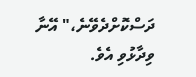ދަސްކޮށްދެވޭނެ،" އޭނާ ވިދާޅުވި އެވެ.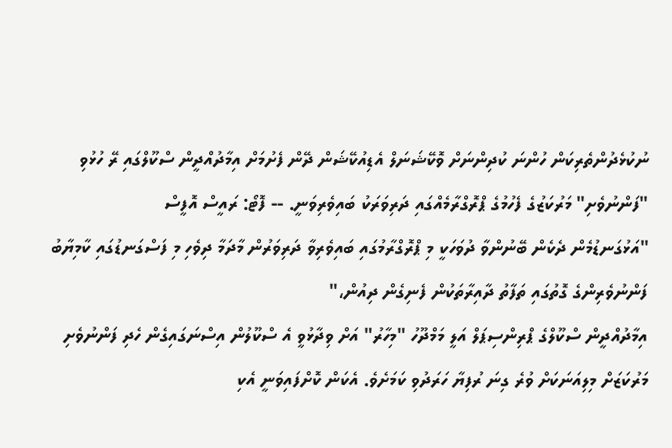ނުކުޅެދުންތެރިކަން ހުންނަ ކުދިންނަށް ވޮކޭޝަނަލް އެޑިއުކޭޝަން ދޭން ފެށުމަށް އިމާދުއްދީން ސްކޫލްގައި ރޭ ހުޅުވި "ފަންނުވެށި" މަރުކަޒުގެ ފެހުމުގެ ޕްރޮގްރާމެއްގައި ދަރިވަރަކު ބައިވެރިވަނީ. -- ފޮޓޯ: ރައީސް އޮފީސް
"އަޅުގަނޑުމެން ދެކެން ބޭނުންވާ ދުވަހަކީ މި ޕްރޮގްރާމުގައި ބައިވެރިވާ ދަރިވަރުން މާދަމާ ދިވެހި މި ފަސްގަނޑުގައި ކާމިޔާބު ފަންނުވެރިންގެ ގޮތުގައި ތަފާތު ދާއިރާތަކުން ފެނިގެން ދިއުން،"
އިމާދުއްދީން ސްކޫލްގެ ޕްރިންސިޕަލް އަލީ މަމްދޫހު "މިހާރު" އަށް ވިދާޅުވީ އެ ސްކޫލުން އިސްނަގައިގެން ހެދި ފަންނުވެށި މަރުކަޒަށް މިލިއަނަކަށް ވުރެ ގިނަ ރުފިޔާ ހަރަދުވި ކަމަށެވެ. އެކަން ކޮށްފައިވަނީ އެކި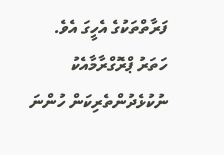ފަރާތްތަކުގެ އެހީގަ އެވެ.
ހަތަރު ޕްރޮގްރާމާއެކު ނުކުޅެދުންތެރިކަން ހުންނަ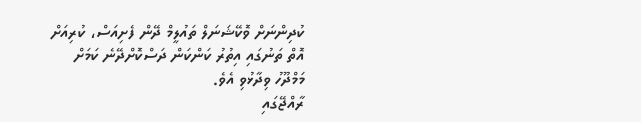ކުދިންނަށް ވޮކޭޝަނަލް ތައުލީމް ދޭން ފެށިއަސް، ކުރިއަށް އޮތް ތަނުގައި އިތުރު ކަންކަން ދަސްކޮށްދޭނެ ކަމަށް މަމްދޫހު ވިދާޅުވި އެވެ.
ރާއްޖޭގައި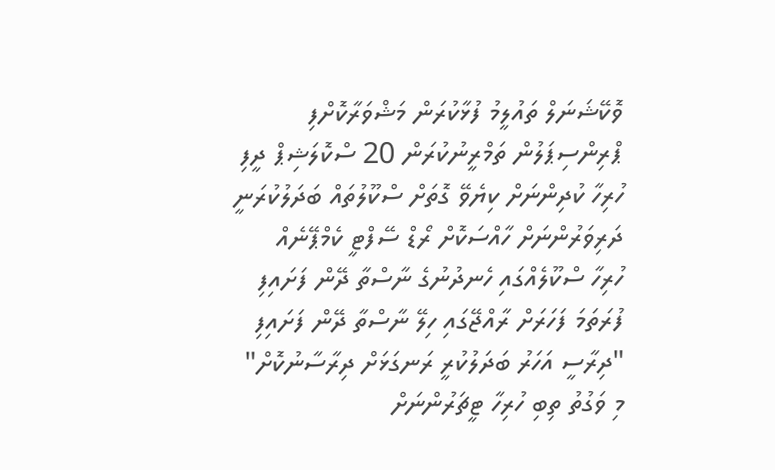ވޮކޭޝަނަލް ތައުލީމު ފުޅާކުރަން މަޝްވަރާކޮށްފި
ޕްރިންސިޕަލުން ތަމްރީނުކުރަން 20 ސްކޮލަޝިޕް ދީފި
ހުރިހާ ކުދިންނަށް ކިޔެވޭ ގޮތަށް ސްކޫލުތައް ބަދަލުކުރަނީ
ދަރިވަރުންނަށް ހާއްސަކޮށް ރޯޑް ސޭފްޓީ ކެމްޕޭނެއް
ހުރިހާ ސްކޫލެއްގައި ހެނދުނުގެ ނާސްތާ ދޭން ފަށައިފި
ފުރަތަމަ ފަހަރަށް ރާއްޖޭގައި ހިލޭ ނާސްތާ ދޭން ފަށައިފި
"ދިރާސީ އަހަރު ބަދަލުކުރީ ރަނގަޅަށް ދިރާސާނުކޮށް"
މި ވަގުތު ތިބި ހުރިހާ ޓީޗަރުންނަށް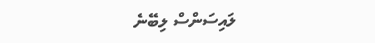ލައިސަންސް ލިބޭނެ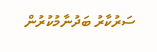ސަރުކާރު ބަދުނާމުކުރުން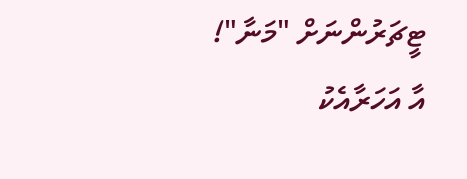ޓީޗަރުންނަށް "މަނާ"!
އާ އަހަރާއެކު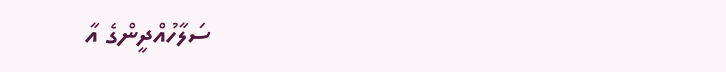ސަލާހުއްދީންގެ އާ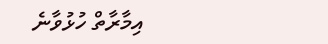އިމާރާތް ހުޅުވާނެ